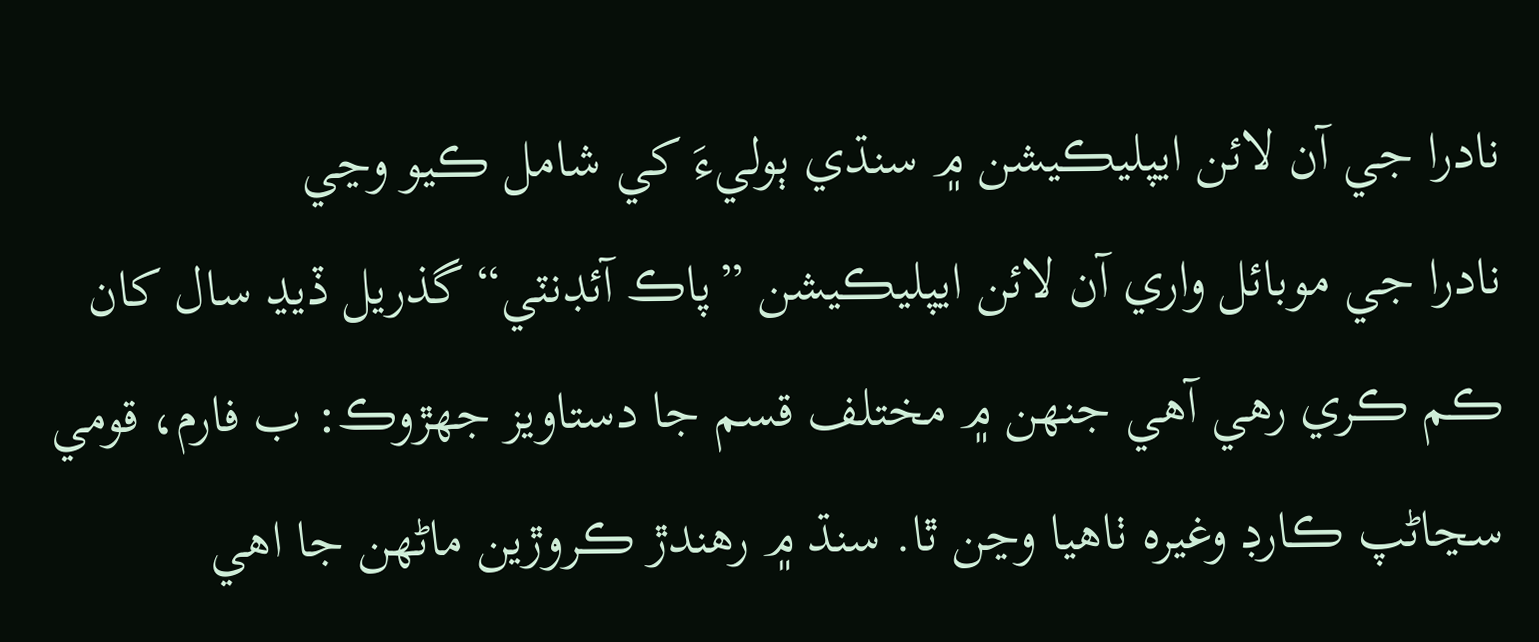نادرا جي آن لائن ايپليڪيشن ۾ سنڌي ٻوليءَ کي شامل ڪيو وڃي
نادرا جي موبائل واري آن لائن ايپليڪيشن ”پاڪ آئڊنٽي“ گذريل ڏيڍ سال کان ڪم ڪري رھي آھي جنھن ۾ مختلف قسم جا دستاويز جھڙوڪ: ب فارم، قومي سڃاڻپ ڪارڊ وغيرہ ٺاھيا وڃن ٿا. سنڌ ۾ رھندڙ ڪروڙين ماڻھن جا اھي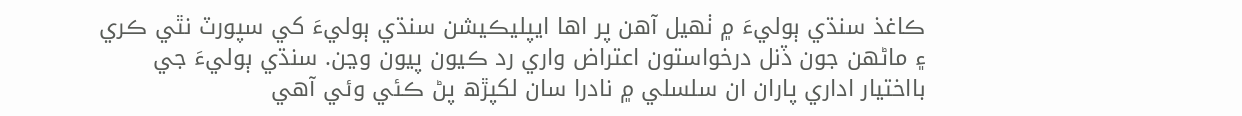ڪاغذ سنڌي ٻوليءَ ۾ ٺھيل آھن پر اھا ايپليڪيشن سنڌي ٻوليءَ کي سپورٽ نٿي ڪري ۽ ماڻھن جون ڏنل درخواستون اعتراض واري رد ڪيون پيون وڃن. سنڌي ٻوليءَ جي بااختيار اداري پاران ان سلسلي ۾ نادرا سان لکپڙھ پڻ ڪئي وئي آھي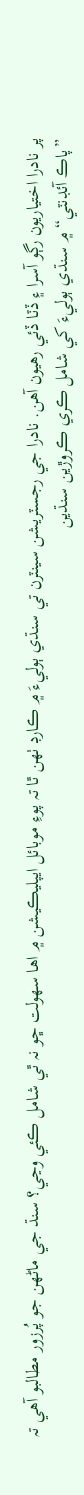پر نادرا اختياريون رڳو آسرا ۽ ڏٽا ڏئي رھيون آھن. نادرا جي رجسٽريشن سينٽرن تي سنڌي ٻوليءَ ۾ ڪارڊ ٺھن ٿا تہ پوءِ موبائل ايپليڪيشن ۾ اھا سھولت ڇو نہ ٿي شامل ڪئي وڃي؟ سنڌ جي ماڻھن جو پُرزور مطالبو آھي تہ ”پاڪ آئڊنٽي“ ۾ سنڌي ٻوليءَ کي شامل ڪري ڪروڙين سنڌين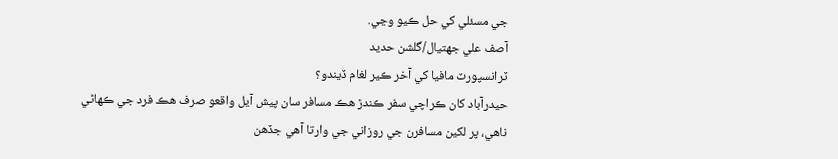جي مسئلي کي حل ڪيو وڃي.
آصف علي جهتيال/گلشن حديد
ٽرانسپورٽ مافيا کي آخر ڪير لغام ڏيندو؟
حيدرآباد کان ڪراچي سفر ڪندڙ هڪ مسافر سان پيش آيل واقعو صرف هڪ فرد جي ڪهاڻي ناهي، پر لکين مسافرن جي روزاني جي وارتا آهي جڏهن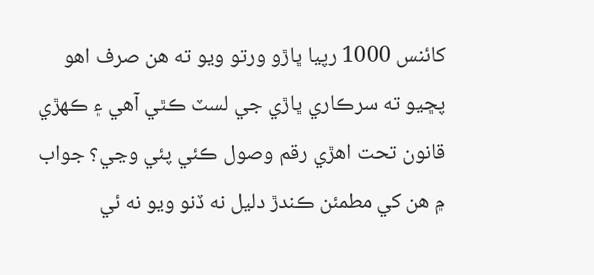کائنس 1000 رپيا ڀاڙو ورتو ويو ته هن صرف اهو پڇيو ته سرڪاري ڀاڙي جي لسٽ ڪٿي آهي ۽ ڪهڙي قانون تحت اهڙي رقم وصول ڪئي پئي وڃي؟ جواب ۾ هن کي مطمئن ڪندڙ دليل نه ڏنو ويو نه ئي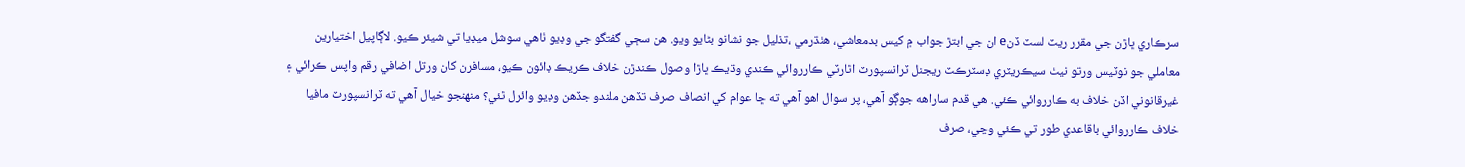سرڪاري ڀاڙن جي مقرر ريٽ لسٽ ڏنe ان جي ابتڙ جواب ۾ کيس بدمعاشي، هٺڌرمي ،تذليل جو نشانو بڻايو ويو. هن سڄي گفتگو جي وڊيو ٺاهي سوشل ميڊيا تي شيئر ڪيو. لاڳاپيل اختيارين معاملي جو نوٽيس ورتو نيٺ سيڪريٽري ڊسٽرڪٽ ريجنل ٽرانسپورٽ اٿارٽي ڪارروائي ڪندي وڌيڪ ڀاڙا وصول ڪندڙن خلاف ڪريڪ ڊائون ڪيو، مسافرن کان ورتل اضافي رقم واپس ڪرائي ۽ غيرقانوني اڏن خلاف به ڪارروائي ڪئي. هي قدم ساراهه جوڳو آهي، پر سوال اهو آهي ته ڇا عوام کي انصاف صرف تڏهن ملندو جڏهن وڊيو وائرل ٿئي؟ منهنجو خيال آهي ته ٽرانسپورٽ مافيا خلاف ڪارروائي باقاعدي طور تي ڪئي وڃي، صرف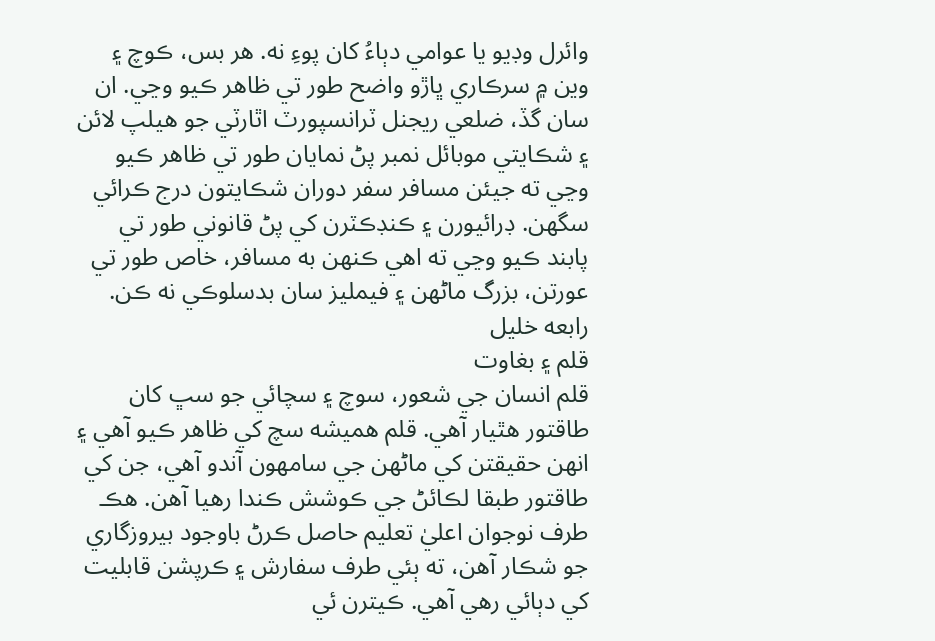وائرل وڊيو يا عوامي دٻاءُ کان پوءِ نه. هر بس، ڪوچ ۽ وين ۾ سرڪاري ڀاڙو واضح طور تي ظاهر ڪيو وڃي. ان سان گڏ، ضلعي ريجنل ٽرانسپورٽ اٿارٽي جو هيلپ لائن ۽ شڪايتي موبائل نمبر پڻ نمايان طور تي ظاهر ڪيو وڃي ته جيئن مسافر سفر دوران شڪايتون درج ڪرائي سگهن. ڊرائيورن ۽ ڪنڊڪٽرن کي پڻ قانوني طور تي پابند ڪيو وڃي ته اهي ڪنهن به مسافر، خاص طور تي عورتن، بزرگ ماڻهن ۽ فيمليز سان بدسلوڪي نه ڪن.
رابعه خليل
قلم ۽ بغاوت
قلم انسان جي شعور، سوچ ۽ سچائي جو سڀ کان طاقتور هٿيار آهي. قلم هميشه سچ کي ظاهر ڪيو آهي ۽ انهن حقيقتن کي ماڻهن جي سامهون آندو آهي، جن کي طاقتور طبقا لڪائڻ جي ڪوشش ڪندا رهيا آهن. هڪ طرف نوجوان اعليٰ تعليم حاصل ڪرڻ باوجود بيروزگاري جو شڪار آهن، ته ٻئي طرف سفارش ۽ ڪرپشن قابليت کي دٻائي رهي آهي. ڪيترن ئي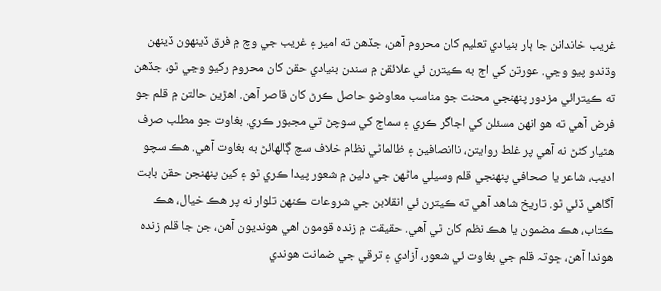غريب خاندانن جا ٻار بنيادي تعليم کان محروم آهن، جڏهن ته امير ۽ غريب جي وچ ۾ فرق ڏينهون ڏينهن وڌندو پيو وڃي. عورتن کي اڄ به ڪيترن ئي علائقن ۾ سندن بنيادي حقن کان محروم رکيو وڃي ٿو، جڏهن ته ڪيترائي مزدور پنهنجي محنت جو مناسب معاوضو حاصل ڪرڻ کان قاصر آهن. اهڙين حالتن ۾ قلم جو فرض آهي ته هو انهن مسئلن کي اجاگر ڪري ۽ سماج کي سوچڻ تي مجبور ڪري. بغاوت جو مطلب صرف هٿيار کڻڻ نه آهي پر غلط روايتن، ناانصافين ۽ ظالماڻي نظام خلاف سچ ڳالهائڻ به بغاوت آهي. هڪ سچو اديب، شاعر يا صحافي پنهنجي قلم وسيلي ماڻهن جي دلين ۾ شعور پيدا ڪري ٿو ۽ کين پنهنجن حقن بابت آگاهي ڏئي ٿو. تاريخ شاهد آهي ته ڪيترن ئي انقلابن جي شروعات ڪنهن تلوار نه پر هڪ خيال، هڪ ڪتاب، هڪ مضمون يا هڪ نظم کان ٿي آهي. حقيقت ۾ زنده قومون اهي هونديون آهن، جن جا قلم زنده هوندا آهن، ڇوتہ قلم جي بغاوت ئي شعور، آزادي ۽ ترقي جي ضمانت هوندي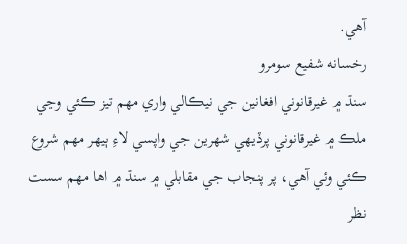آهي.
رخسانه شفيع سومرو
سنڌ ۾ غيرقانوني افغانين جي نيڪالي واري مهم تيز ڪئي وڃي
ملڪ ۾ غيرقانوني پرڏيهي شهرين جي واپسي لاءِ ٻيهر مهم شروع ڪئي وئي آهي، پر پنجاب جي مقابلي ۾ سنڌ ۾ اها مهم سست نظر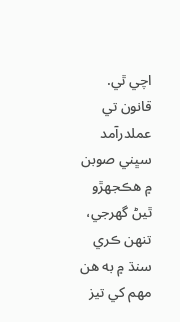اچي ٿي. قانون تي عملدرآمد سڀني صوبن ۾ هڪجهڙو ٿيڻ گهرجي، تنهن ڪري سنڌ ۾ به هن مهم کي تيز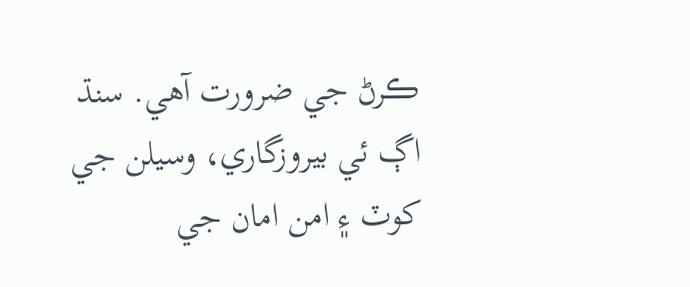ڪرڻ جي ضرورت آهي. سنڌ اڳ ئي بيروزگاري، وسيلن جي کوٽ ۽ امن امان جي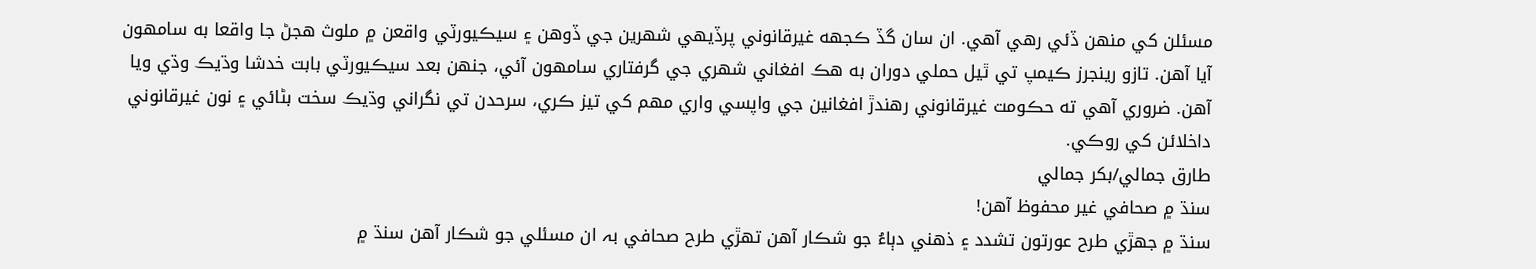مسئلن کي منهن ڏئي رهي آهي. ان سان گڏ ڪجهه غيرقانوني پرڏيهي شهرين جي ڏوهن ۽ سيڪيورٽي واقعن ۾ ملوث هجڻ جا واقعا به سامهون آيا آهن. تازو رينجرز ڪيمپ تي ٿيل حملي دوران به هڪ افغاني شهري جي گرفتاري سامهون آئي، جنهن بعد سيڪيورٽي بابت خدشا وڌيڪ وڌي ويا آهن. ضروري آهي ته حڪومت غيرقانوني رهندڙ افغانين جي واپسي واري مهم کي تيز ڪري، سرحدن تي نگراني وڌيڪ سخت بڻائي ۽ نون غيرقانوني داخلائن کي روڪي.
طارق جمالي/بکر جمالي
سنڌ ۾ صحافي غير محفوظ آھن!
سنڌ ۾ جھڙي طرح عورتون تشدد ۽ ذھني دٻاءُ جو شڪار آھن تھڙي طرح صحافي بہ ان مسئلي جو شڪار آھن سنڌ ۾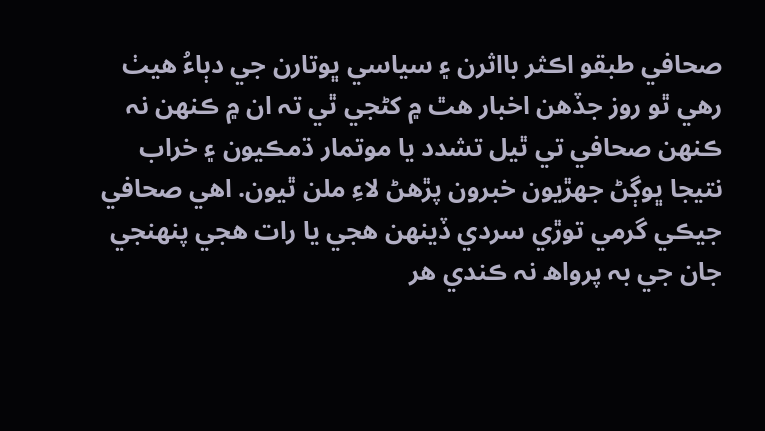صحافي طبقو اڪثر بااثرن ۽ سياسي ڀوتارن جي دٻاءُ ھيٺ رھي ٿو روز جڏهن اخبار ھٿ ۾ کڻجي ٿي تہ ان ۾ ڪنھن نہ ڪنھن صحافي تي ٿيل تشدد يا موتمار ڌمڪيون ۽ خراب نتيجا ڀوڳڻ جھڙيون خبرون پڙھڻ لاءِ ملن ٿيون. اھي صحافي جيڪي گرمي توڙي سردي ڏينھن ھجي يا رات ھجي پنھنجي جان جي بہ پرواھ نہ ڪندي ھر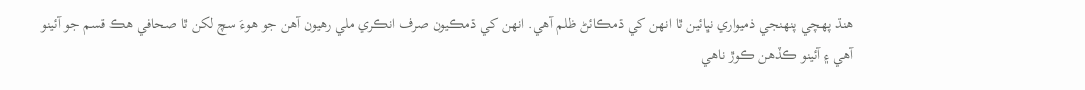ھنڌ پھچي پنھنجي ذميواري نڀائين ٿا انهن کي ڌمڪائڻ ظلم آهي. انھن کي ڌمڪيون صرف انڪري ملي رھيون آھن جو ھوءَ سچ لکن ٿا صحافي ھڪ قسم جو آئينو آھي ۽ آئينو ڪڏهن ڪوڙ ناھي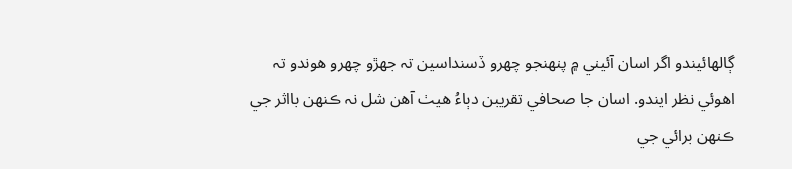ڳالھائيندو اگر اسان آئيني ۾ پنھنجو چھرو ڏسنداسين تہ جھڙو چھرو ھوندو تہ اھوئي نظر ايندو. اسان جا صحافي تقريبن دٻاءُ ھيٺ آھن شل نہ ڪنھن بااثر جي ڪنھن برائي جي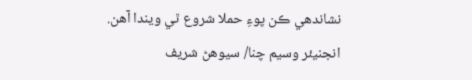نشاندھي ڪن پوءِ حملا شروع ٿي ويندا آھن.
انجنيئر وسيم چنا/ سيوهڻ شريف